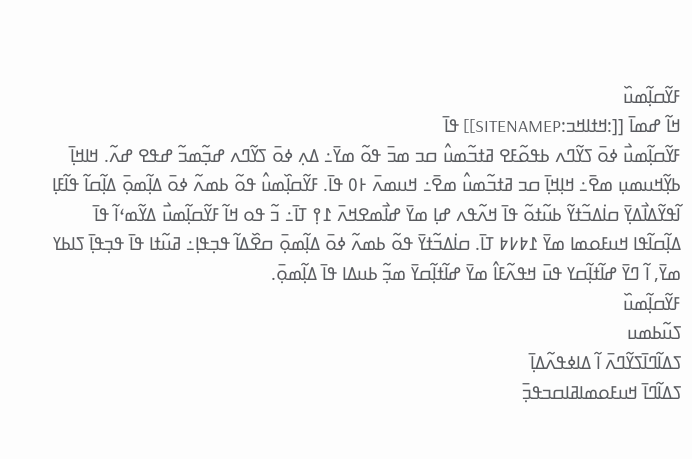ߓߌ߬ߛߊ߲߬ߘߎ߰
ߞߊ߬ ߝߘߊ߫ [[:ߞߙߊߞߏ:SITENAMEP]] ߟߊ߫
ߓߌ߬ߛߊ߲߬ߘߎ߯ ߦߋ߫ ߖߌ߬ߣߍ ߕߟߋ߬ߓߐ ߥߙߏ߬ߘߎ߮ ߛߏ ߘߏ߫ ߟߋ߬ ߘߌ߫߸ ߡߍ߲ ߦߋ߫ ߖߌ߬ߣߍ ߝߏ߲߬ߘߏ߬ ߝߟߐ ߝߍ߬. ߞߊߞߊ߲߫ ߕߌ߲߬ߞߎߘߎ߲ ߘߐ߫߸ ߞߊ߲ߞߊ߲߫ ߛߏ ߥߙߏ߬ߘߎ߮ ߘߐ߫߸ ߞߎߘߍ߫ ߅߀ ߟߊ߫. ߓߌ߬ߛߊ߲߰ߘߎ߮ ߟߋ߬ ߕߘߍ߬ ߦߋ߫ ߡߊ߲߬ߘߋ߲߫ ߡߊ߲߬ߛߊ߬ ߟߊ߬ߓߊ߲ ߊ߬ߟߌ߬ߡߊ߯ߡߌ߲߫ ߛߊ߭ߡߏ߬ߙߌ߬ ߕߎ߬ߙߋ߬ ߟߊ߫ ߞߍ߬ߟߍ ߝߊ߲ ߘߌ߫ ߝߊ߯ߘߐߞߍ߫ ߁߉߲ ߠߊ߫߸ ߏ߬ ߟߋ ߞߊ߬ ߓߌ߬ߛߊ߲߬ߘߎ߯ ߡߌ߬ߘߵߊ߬ ߟߊ߫ ߡߊ߲߬ߛߊ߬ߟߊ ߞߎߓߋߘߊ ߘߌ߫ ߁߈߇߈ ߠߊ߫. ߛߊ߭ߡߏ߬ߙߌ߫ ߟߋ߬ ߕߘߍ߬ ߦߋ߫ ߡߊ߲߬ߘߋ߲߫ ߛߐ߰ߡߊ߬ ߟߏ߲ߟߊ߲߸ ߥߎ߬ߙߊ ߟߊ߫ ߟߏ߲ߟߊ߲߫ ߖߊߕߌ ߘߌ߫, ߊ߬ ߣߌ߫ ߝߊ߬ߙߊ߲߬ߛߌ ߟߎ߫ ߞߟߍ߬ߓߊ߮ ߘߌ߫ ߝߊ߬ߙߊ߲߬ߛߌ߫ ߘߏ߲߬ ߕߎߡߊ ߟߊ߫ ߡߊ߲߬ߘߋ߲߫.
ߓߌ߬ߛߊ߲߬ߘߎ߰
ߖߎ߬ߕߘߎ
ߖߡߊ߬ߣߊ߫ߖߌ߬ߣߍ߫ ߊ߬ ߡߊߦߟߍ߬ߡߊ߲߫
ߖߡߊ߬ߣߊ߫ ߞߎߓߋߘߊߥߊߛߏߟߏ߲߫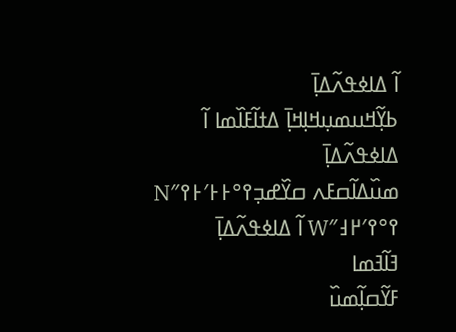ߊ߬ ߡߊߦߟߍ߬ߡߊ߲߫
ߕߌ߲߬ߞߎߘߎ߲ߞߊ߲ߞߊ߲߫ ߡߙߊ߬ߓߊ߰ߘߊ ߊ߬ ߡߊߦߟߍ߬ߡߊ߲߫
ߘߎ߰ߡߊ߬ߛߓߍ ߛߌ߰ߝߏ߲߉°߅߅′߅߉″N ߉°߉′߂߃″W ߊ߬ ߡߊߦߟߍ߬ߡߊ߲߫
ߔߊ߬ߔߘߊ
ߓߌ߬ߛߊ߲߬ߘߎ߰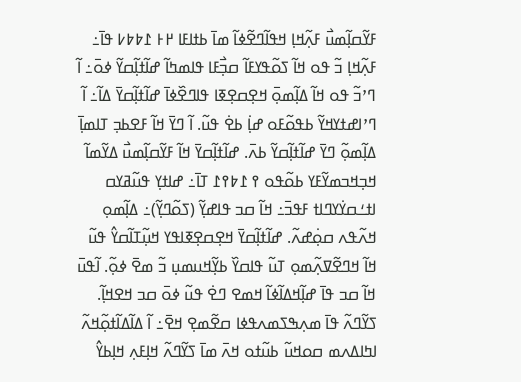ߓߌ߬ߛߊ߲߬ߘߎ߯ ߓߍ߲߬ߞߊ߲ ߞߟߊ߬ߣߐ߬ߦߊ߬ ߘߊ߫ ߕߙߊߓߊ ߂߅ ߁߈߈߇ ߟߊ߫߸ ߓߍ߲߬ߞߊ߲ ߏ߬ ߟߋ ߞߊ߬ ߖߋ߬ߟߌߓߊ߬ ߛߏ߲߯ߓߊ ߟߊߘߤߊ߬ ߝߊ߬ߙߊ߲߬ߛߌ߬ ߦߋ߫߸ ߊ߬ ߣߴߏ߬ ߟߋ ߞߊ߬ ߡߊ߲߬ߘߋ߲߫ ߞߐ߲ߛߐ߲ߧߊ ߟߊߣߐ߰ߦߊ߫ ߝߊ߬ߙߊ߲߬ߛߌ߫ ߡߊ߬߸ ߊ߬ ߣߴߊߝߙߌߞߌ߬ ߕߟߋ߬ߓߋ ߝߊ߲߭ ߕߐ߭ ߟߎ߬. ߊ߬ ߣߌ߫ ߞߊ߬ ߓߐߕߏ߲ ߠߊߘߊ߲߫ ߡߊ߲߬ߘߋ߲߬ ߣߌ߫ ߝߊ߬ߙߊ߲߬ߛߌ߬ ߕߍ߫. ߝߊ߬ߙߊ߲߬ߛߌ߫ ߞߊ߬ ߓߌ߬ߛߊ߲߬ߘߎ߯ ߡߌ߬ߘߊ߬ ߞߏ߲ߞߏߘߌ߬ߓߌ ߕߋ߬ߟߋ ߉ ߁߈߉߁ ߠߊ߫߸ ߝߊߙߌ߲ ߟߎ߬ߥߌߛ ߊߙߑߛߌ߭ߌߣߊߙ ߓߟߏ߫߸ ߞߊ߬ ߛߏ ߟߊߝߌ߲߬ (ߖߋ߬ߣߌ߲߬)߸ ߡߊ߲߬ߘߋ߲ ߞߍ߬ߟߍ ߛߋ߲߭ߝߍ߬. ߝߊ߬ߙߊ߲߬ߛߌ߫ ߞߐ߲ߛߐ߲ߧߊߟߌ ߞߎ߲߬ߠߊ߬ߛߌ߮ ߟߎ߬ ߞߊ߬ ߞߣߐ߬ߜߍ߲߬ߘߋ߲ ߠߎ߬ ߟߊߛߌ߰ ߕߌ߲߬ߞߎߘߎ߲ ߏ߬ ߘߐ߫ ߦߋ߲߬. ߊ߬ߟߎ߫ ߞߊ߬ ߛߏ ߟߊ߫ ߝߊ߲߬ߞߡߊ߬ߦߊ߬ ߞߘߐ ߣߐ߭ ߟߎ߬ ߦߋ߫ ߛߏ ߞߐߞߊ߲߬. ߖߌ߬ߣߍ߬ ߟߊ߫ ߘߍ߲ߒߖߘߍߟߦߊ ߛߐ߬ߘߐ߲ ߞߐ߫߸ ߊ߬ ߡߊ߬ߡߊ߬ߙߋ߲߬ߞߍ߬ ߊߤߊߡߍߘ ߛߋߞߎ߬ ߕߎ߬ߙߋ ߞߍ߫ ߘߊ߫ ߖߌ߬ߣߍ߬ ߞߊ߲ߓߍ߲ ߞߊ߲ߕߌ߮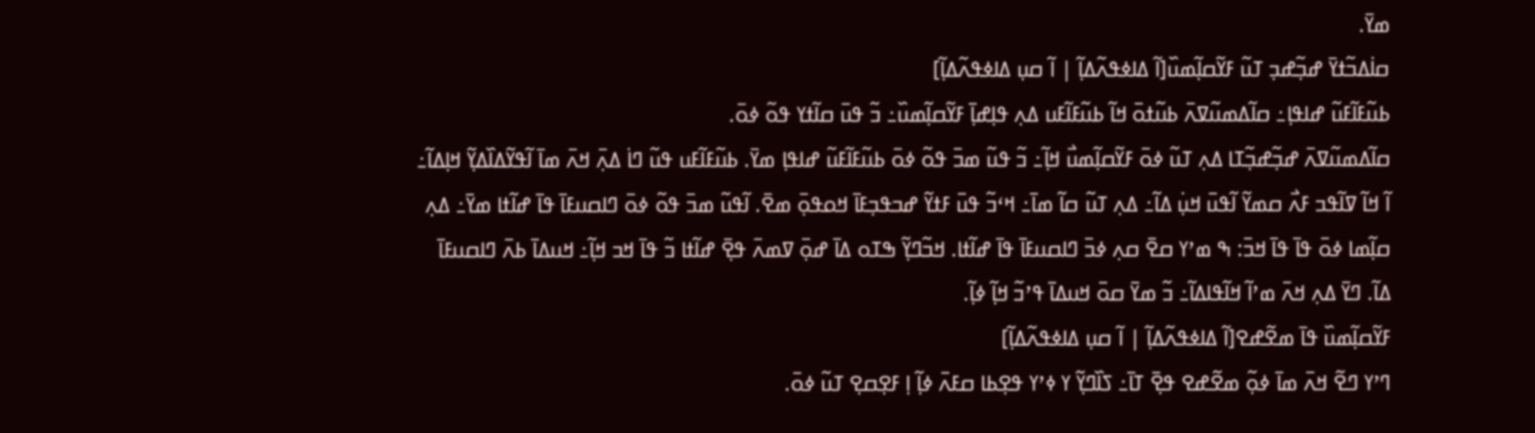ߘߌ߫.
ߛߊ߭ߡߏ߬ߙߌ߫ ߝߏ߲߬ߝߏ߲ ߠߎ߬ ߓߌ߬ߛߊ߲߬ߘߎ߰[ߊ߬ ߡߊߦߟߍ߬ߡߊ߲߬ | ߊ߬ ߛߎ߲ ߡߊߦߟߍ߬ߡߊ߲߬]
ߕߎ߬ߓߊ߬ߓߎ߬ ߝߊߟߊ߲߸ ߛߊ߬ߡߘߎ߬ߜߍ߫ ߕߎ߬ߙߋ߫ ߞߊ߬ ߕߎ߬ߓߊ߬ߓߎ ߡߍ߲ ߟߊ߲ߝߊ߲߫ ߓߌ߬ߛߊ߲߬ߘߎ߰߸ ߏ߬ ߟߎ߫ ߛߊ߬ߙߌ ߟߋ߬ ߦߋ߫.
ߛߊ߬ߡߘߎ߬ߜߍ߫ ߝߏ߲߬ߝߏ߲߬ߠߊ ߡߍ߲ ߠߎ߬ ߦߋ߫ ߓߌ߬ߛߊ߲߬ߘߎ߯ ߞߊ߲߬߸ ߏ߬ ߟߎ߬ ߘߏ߫ ߟߋ߬ ߦߋ߫ ߕߎ߬ߓߊ߬ߓߎ߬ ߝߊߟߊ߲ ߘߌ߫. ߕߎ߬ߓߊ߬ߓߎ ߟߎ߬ ߣߊ߭ ߡߍ߲߫ ߞߍ߫ ߘߊ߫ ߊ߬ߟߌ߬ߡߊ߰ߡߌ߲߬ ߞߊ߲ߡߊ߬߸ ߊ߬ ߞߊ߬ ߜߊ߬ߟߏ ߓߍ߯ ߛߘߌ߬ ߊ߬ߟߎ߫ ߞߎ߲߭ ߡߊ߬߸ ߡߍ߲ ߠߎ߬ ߛߊ߬ ߘߊ߫߸ ߞߵߏ߬ ߟߎ߫ ߓߙߌ߬ ߝߏߟߏ߲ߓߊ߫ ߞߋߟߋ߲߫ ߘߐ߫. ߊ߬ߟߎ߬ ߘߏ߫ ߟߋ߬ ߦߋ߫ ߣߊߛߎߓߊ߫ ߟߊ߫ ߝߊ߬ߙߊ ߘߌ߫߸ ߡߍ߲ ߛߊ߲߬ߘߊ ߦߋ߫ ߟߊ߫ ߟߊ߫ ߞߏ߫: ߒ ߘߴߌ ߛߐ߫ ߛߍ߲ ߦߏ߫ ߣߊߛߎߓߊ߫ ߟߊ߫ ߝߊ߬ߙߊ. ߞߏ߬ߣߌ߲߬ ߒߠߋ ߡߊ߫ ߝߋ߲߫ ߜߘߍ߫ ߟߐ߲߫ ߝߊ߬ߙߊ ߏ߬ ߟߊ߫ ߞߏ ߞߊ߲߬߸ ߞߎߡߊ߫ ߕߍ߫ ߣߊߛߎߓߊ߫ ߡߊ߬. ߣߌ߫ ߡߍ߲ ߞߍ߫ ߘߴߊ߬ ߞߊ߬ߟߊߡߊ߬߸ ߏ߬ ߘߌ߫ ߛߋ߫ ߞߎߡߊ߫ ߟߴߏ߬ ߞߊ߲߬ ߦߊ߲߬.
ߓߌ߬ߛߊ߲߬ߘߎ߰ ߟߊ߫ ߘߐ߬ߝߐ[ߊ߬ ߡߊߦߟߍ߬ߡߊ߲߬ | ߊ߬ ߛߎ߲ ߡߊߦߟߍ߬ߡߊ߲߬]
ߣߴߌ ߣߐ߬ ߞߍ߫ ߘߊ߫ ߦߋ߲߬ ߘߐ߬ߝߐ ߟߐ߲߫ ߠߊ߫߸ ߖߊ߰ߣߌ߲߬ ߌ ߦߴߌ ߟߐ߲ߕߊ ߛߓߍ߫ ߦߊ߲߬ ߊ߲ ߓߐ߲ߛߐ߲ ߠߎ߬ ߦߋ߫.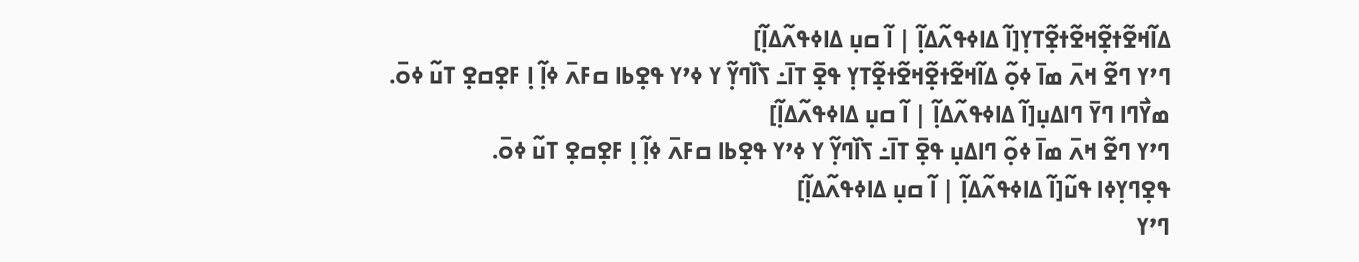ߡߊ߬ߞߐ߬ߙߐ߲߬ߞߐ߬ߙߐ߲߬ߠߌ߲[ߊ߬ ߡߊߦߟߍ߬ߡߊ߲߬ | ߊ߬ ߛߎ߲ ߡߊߦߟߍ߬ߡߊ߲߬]
ߣߴߌ ߣߐ߬ ߞߍ߫ ߘߊ߫ ߦߋ߲߬ ߡߊ߬ߞߐ߬ߙߐ߲߬ߞߐ߬ߙߐ߲߬ߠߌ߲ ߟߐ߲߫ ߠߊ߫߸ ߖߊ߰ߣߌ߲߬ ߌ ߦߴߌ ߟߐ߲ߕߊ ߛߓߍ߫ ߦߊ߲߬ ߊ߲ ߓߐ߲ߛߐ߲ ߠߎ߬ ߦߋ߫.
ߘߌ߯ߣߊ ߣߌ߫ ߣߊߡߎ߲[ߊ߬ ߡߊߦߟߍ߬ߡߊ߲߬ | ߊ߬ ߛߎ߲ ߡߊߦߟߍ߬ߡߊ߲߬]
ߣߴߌ ߣߐ߬ ߞߍ߫ ߘߊ߫ ߦߋ߲߬ ߣߊߡߎ߲ ߟߐ߲߫ ߠߊ߫߸ ߖߊ߰ߣߌ߲߬ ߌ ߦߴߌ ߟߐ߲ߕߊ ߛߓߍ߫ ߦߊ߲߬ ߊ߲ ߓߐ߲ߛߐ߲ ߠߎ߬ ߦߋ߫.
ߟߐ߲ߣߌ߲ߦߊ ߟߎ߬[ߊ߬ ߡߊߦߟߍ߬ߡߊ߲߬ | ߊ߬ ߛߎ߲ ߡߊߦߟߍ߬ߡߊ߲߬]
ߣߴߌ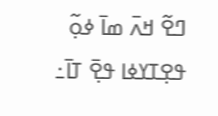ߣߐ߬ ߞߍ߫ ߘߊ߫ ߦߋ߲߬ ߟߐ߲ߠߌߦߊ ߟߐ߲߫ ߠߊ߫߸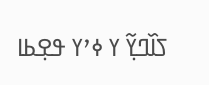ߖߊ߰ߣߌ߲߬ ߌ ߦߴߌ ߟߐ߲ߕߊ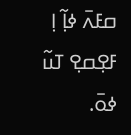ߛߓߍ߫ ߦߊ߲߬ ߊ߲ ߓߐ߲ߛߐ߲ ߠߎ߬ ߦߋ߫.